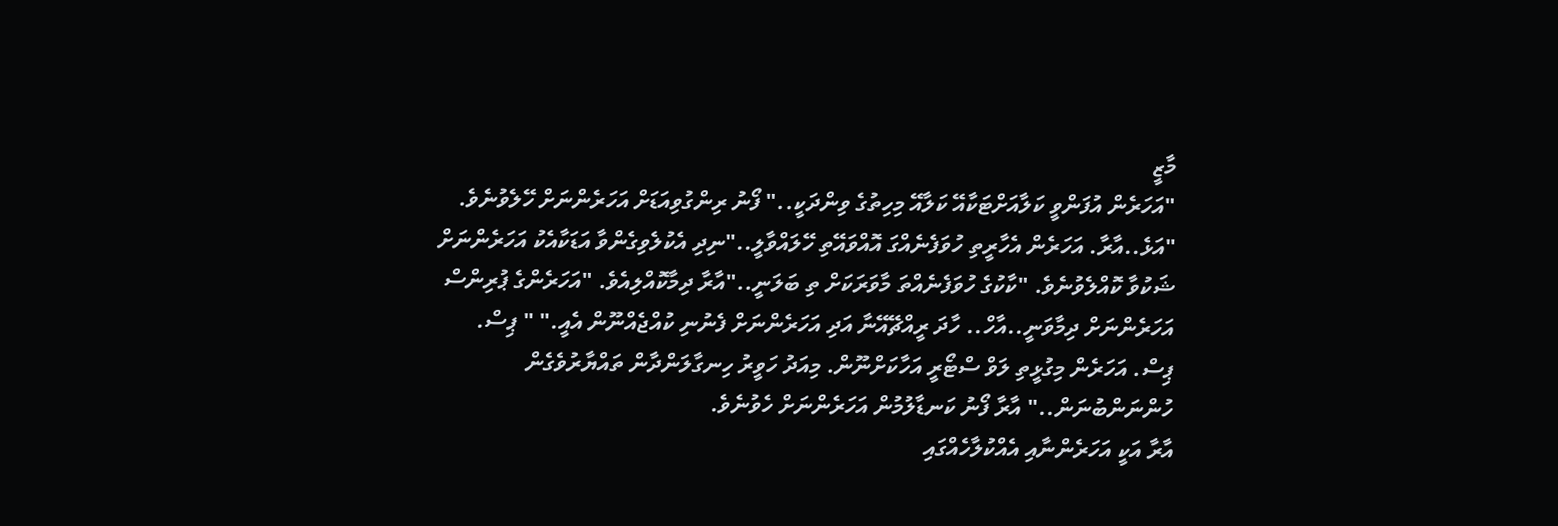މާޒީ
"އަހަރެން އުފަންވީ ކަލާއަށްޓަކާއޭ ކަލާއޭ މިހިތުގެ ވިންދަކީ.." ފޯނު ރިންގުވިއަޑަށް އަހަރެންނަށް ހޭލެވުނެވެ. "އަޅެ..އާރާ. އަހަރެން އެހާރީތި ހުވަފެނެއްގަ އޮއްވައޭތި ހޭލައްވާލީ.."ނިދި އެކުލެވިގެންވާ އަޑަކާއެކު އަހަރެންނަށް ޝަކުވާ ކޮއްލެވުނެވެ. "ކާކުގެ ހުވަފެނެއްތަ މާވަރަކަށް ތި ބަލަނީ.."އާރާ ދިމާކޮއްލިއެވެ. "އަހަރެންގެ ޕުރިންސް އަހަރެންނަށް ދިމާވަނީ..އާހް.. ހާދަ ރީއްޗޭއޭނާ އަދި އަހަރެންނަށް ފެނުނި ކުއްޖެއްނޫން އެއީ." " ޕިސް. ޕިސް. އަހަރެން މިގުޅީތި ލަވް ސްޓޯރީ އަހާކަށްނޫން. މިއަދު ހަވީރު ހިނގާލަންދާން ތައްޔާރުވެގެން ހުންނަންބުނަން.." އާރާ ފޯނު ކަނޑާލުމުން އަހަރެންނަށް ހެވުނެވެ.
އާރާ އަކީ އަހަރެންނާއި އެއްކުލާހެއްގައި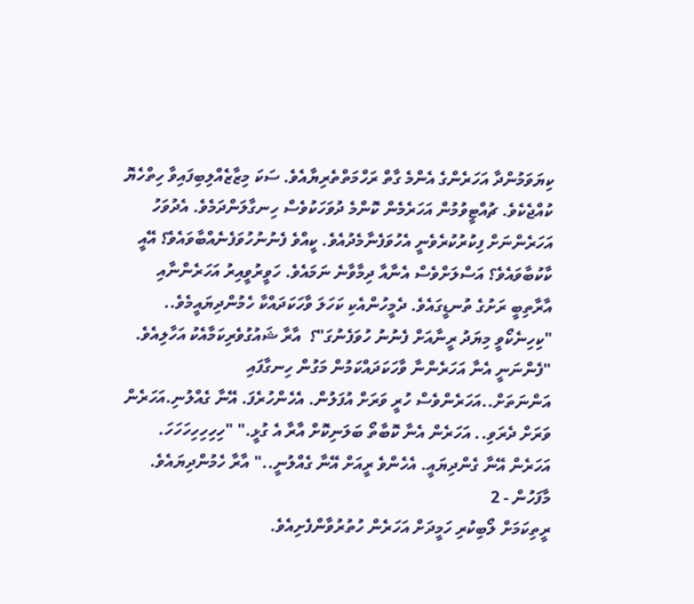ކިޔަވަމުންދާ އަހަރެންގެ އެންމެ ގާތް ރަހްމަތްތެރިޔާއެވެ. ސަކަ މިޒާޒެއްލިބިފައިވާ ހިތްހެޔޮ ކުއްޖެކެވެ. ޗުއްޓީވުމުން އަހަރެމެން ކޮންމެ ދުވަހަކުވެސް ހިނގާލަންދަމެވެ. އެދުވަހު އަހަރެންނަށް ފިކުރުކުރެވެނީ އެހުވަފެނާމެދުއެވެ. ކީއްވެ ފެނުނުހުވަފެނެއްބާވައެވެ؟ އޭއީ ކާކުބާވައެވެ؟ އަސްލަށްވެސް އެނާއާ ދިމާވާނެ ނަމައެވެ. ހަވީރުވީއިރު އަހަރެންނާއި އާރާތިބީ ރަށުގެ ތުނޑީގައެވެ. ދެމީހުންއެކި ކަހަލަ ވާހަކަދައްކާ ހެމުންދިޔައީމެވެ.. "ކިހިނެކޯވީ މިޔަދު ރީނާއަށް ފެނުނު ހުވަފެނުގަ"؟  އާރާ ޝައުގުވެރިކަމާއެކު އަހާލިއެވެ. "ފެންނަނީ އެނާ އަހަރެންނާ ވާހަކަދައްކަމުން މަގުން ހިނގާފައި އަންނަތަށް..އަހަރެންވެސް ހުރީ ވަރަށް އުފަލުން. އެހެންހުރެފަ. އޭނާ ގެއްލުނި.އަހަރެން ވަރަށް ދެރަވި.. އަހަރެން އެނާ ކޮބާތޯ ބަލަނިކޮށް އާރާ އެ ގުޅީ." "ހިހިހިހިހަހަހަ. އަހަރެން އޭނާ ގެންދިޔައީ. އެހެންވެ ރީއަށް އޭނާ ގެއްލުނީ.." އާރާ ހެމުންދިޔައެވެ.
މާފަހުން - 2
ރީތިކަމަށް ލޯބިކުރި ހަމީދަށް އަހަރެން ހުތުރުވާންފެށިއެވެ.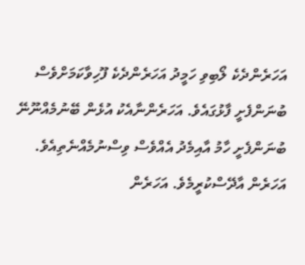އަހަރެންދެކެ ލޯބިވި ހަމީދު އަހަރެންދެކެ ފޫހިވާކަމަށްވެސް ބުނަންފެށީ ފާޅުގައެވެ. އަހަރެންނާއެކު އުޅެން ބޭނުމެއްނޫނޭ ބުނަންފެށީ ހާމު އާއިމެދު އެއްވެސް ވިސްނުމެއްނެތިއެވެ. އަހަރެން އާދޭސްކުރީމެވެ. އަހަރެން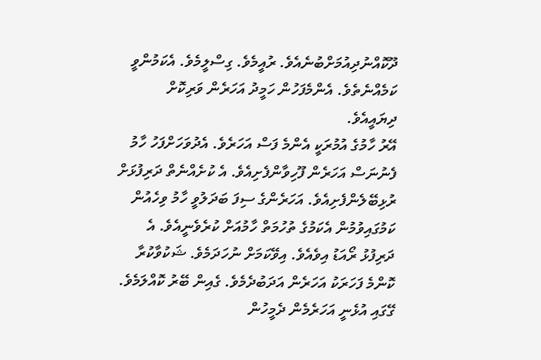ދޫކޮއްނުދިއުމަށްބުނެއެވެ. ރުއީމެވެ. ގިސްލީމެވެ. އެކަމުންވީ ކަމެއްނެތެވެ. އެންމެފަހުން ހަމީދު އަހަރެން ވަރިކޮށް ދިޔައީއެވެ.
އޭރު ހާމުގެ އުމުރަކީ އެންމެ ފަސް އަހަރެވެ. އެދުވަހަށްފަހު ހާމު ފެނުނަސް އަހަރެން ފޫހިވާންފެށިއެވެ. އެ ކުށެއްނެތް ދަރިފުޅަށް ރުޅިބޭލެންފެށިއެވެ. އަހަރެންގެ ސިފަ ބަދަލުވީ ހާމު ވިހެއުން ކަމުގައިވުމުން އެކަމުގެ ތުހުމަތް ހާމުއަށް ކުރެވެނީއެވެ. އެ ދަރިފުޅު ރޯއަޑު އިވެއެވެ. އިވޭކަމަށް ނުހަދަމެވެ. ޝަކުވާކުރާ ކޮންމެ ފަހަރަކު އަހަރެން އަދަބުދެމެވެ. ގެއިން ބޭރު ކޮއްލަމެވެ. ގޭގައި އުޅެނީ އަހަރެމެން ދެމީހުން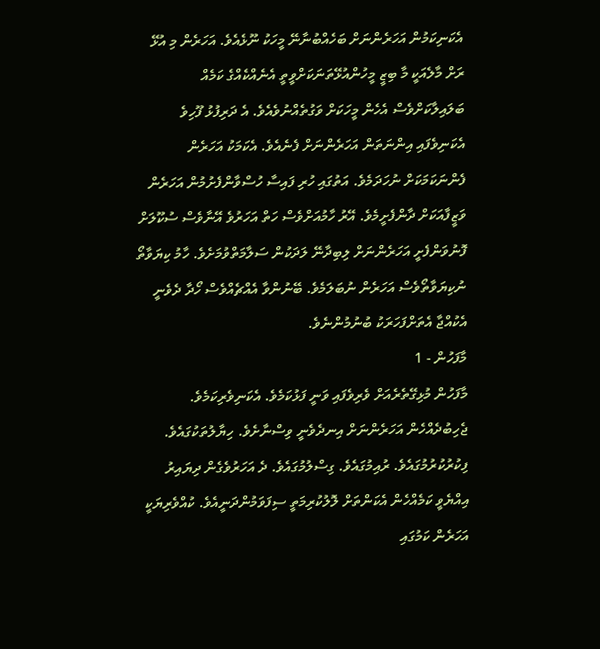އެކަނިކަމުން އަހަރެންނަށް ބަހެއްބުނާނޭ މީހަކު ނޫޅެއެވެ. އަހަރެން މި އުޅޭ ރަށް މާލެއަކީ މާ ބިޒީ މީހުންއުޅޭތަނަކަށްވީތީ އެނެއްކެއްގެ ކަމެއް ބަލައިލާކަށްވެސް އެހެން މީހަކަށް ވަގުތެއްނުވެއެވެ. އެ ދަރިފުޅު ފޫހިވެ އެކަނިވެފައި އިންނަތަން އަހަރެންނަށް ފެނެއެވެ. އެކަމަކު އަހަރެން ފެންނަކަމަކަށް ނުހަދަމެވެ. އަތުގައި ހުރި ފައިސާ ހުސްވާންފެށުމުން އަހަރެން ވަޒީފާއަކަށް ދާންފެށީމެވެ. އޭރު ހާމުއަށްވެސް ހަތް އަހަރުވެ އޭނާވެސް ސުކޫލަށް ފޮނުވަންފެށީ އަހަރެންނަށް ލިބިދާނޭ ލަދަކުން ސަލާމަތްވުމަށެވެ. ހާމު ކިޔަވާތޯ ނުކިޔަވާތޯވެސް އަހަރެން ނުބަލަމެވެ. ބޭނުންވާ އެއްޗެއްވެސް ހޯދާ ދެވެނީ އެކުއްޖާ އެތަށްފަހަރަކު ބުނުމުންނެވެ.
މާފަހުން - 1
މާފަހުން މުޅިގޭތެރެއަށް ވެރިވެފައި ވަނީ ފަޅުކަމެވެ. އެކަނިވެރިކަމެވެ. ޖެހިބުދެއްހެން އަހަރެންނަށް އިނދެވެނީ ވިސްނާށެވެ. ހިޔާލުތަކުގައެވެ. ފިކުރުކުރުމުގައެވެ. ރުއިމުގައެވެ. ގިސްލުމުގައެވެ. ދެ އަހަރުވެގެން ދިޔައިރު އިއްޔެވީ ކަމެއްހެން އެކަންތަށް ލޮލުކުރިމަތީ ސިފަވަމުންދަނީއެވެ. ކުއްވެރިޔަކީ އަހަރެން ކަމުގައި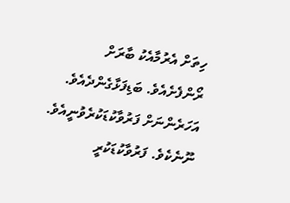ހިތަށް އެރުމާއެކު ބާރަށް ރޯންފެށެއެވެ. ބަޑިފަޅާގެންދެއެވެ. އަހަރެންނަށް ފަރުވާކުޑަކުރެވުނީއެވެ. ނޫނެކެވެ. ފަރުވާކުޑަކުރީ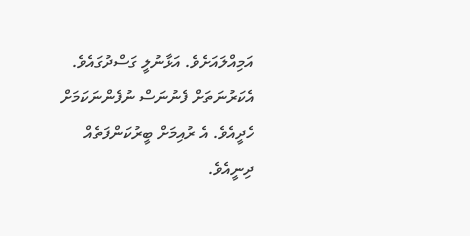އަމިއްލައަށެވެ. އަޅާނުލީ ގަސްދުގައެވެ. އެކަރުނަތަށް ފެނުނަސް ނުފެންނަކަމަށް ހެދީއެވެ. އެ ރުއިމަށް ބީރުކަންފަތެއް ދިނީއެވެ.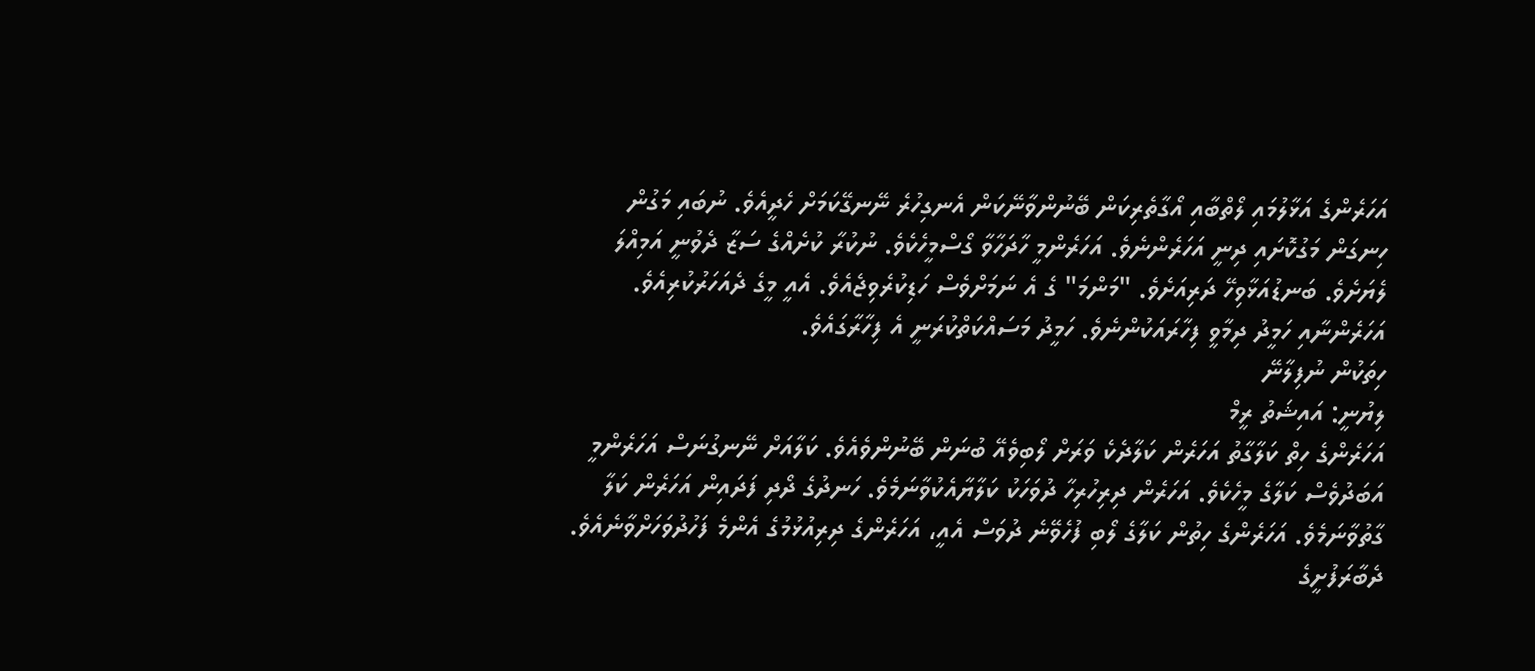އަހަރެންގެ އަޅާލުމައި ލޯތްބާއި އޯގާތެރިކަން ބޭނުންވާނޭކަން އެނގިހުރެ ނޭނގޭކަމަށް ހެދީއެވެ. ނުބައި މަގުން ހިނގަން މަގުކޮށައި ދިނީ އަހަރެންނެވެ. އަހަރެންމީ ހާދަހާވާ ގޯސްމީހެކެވެ. ނުކުރާ ކުށެއްގެ ސަޒާ ދެވުނީ އަމިއްލަ ލެޔަށެވެ. ބަނޑުއަޅާވިހޭ ދަރިއަށެވެ. "މަންމަ" ގެ އެ ނަމަށްވެސް ހަޑިކުރެވިޖެއެވެ. އެއީ މީގެ ދެއަހަރުކުރިއެވެ. އަހަރެންނާއި ހަމީދު ދިމާވީ ފިހާރައަކުންނެވެ. ހަމީދު މަސައްކަތްކުރަނީ އެ ފިހާރާގައެވެ.
ހިތަކުން ނުފިލާނޭ
ލިޔުނީ: އައިޝަތު ރީމް
އަހަރެންގެ ހިތް ކަލާގާތު އަހަރެން ކަލާދެކެ ވަރަށް ލޯބިވެއޭ ބުނަން ބޭނުންވެއެވެ. ކަލާއަށް ނޭނގުނަސް އަހަރެންމީ އަބަދުވެސް ކަލާގެ މީހެކެވެ. އަހަރެން ދިރިހުރިހާ ދުވަހަކު ކަލާޔާއެކުވާނަމެވެ. ހަނދުގެ ދޯދި ފަދައިން އަހަރެން ކަލާ ގާތުވާނަމެވެ. އަހަރެންގެ ހިތުން ކަލާގެ ލޯބި ފުހެވޭނެ ދުވަސް އެއީ، އަހަރެންގެ ދިރިއުޅުމުގެ އެންމެ ފަހުދުވަހަށްވާނެއެވެ.
ދެބާރަފުށީގެ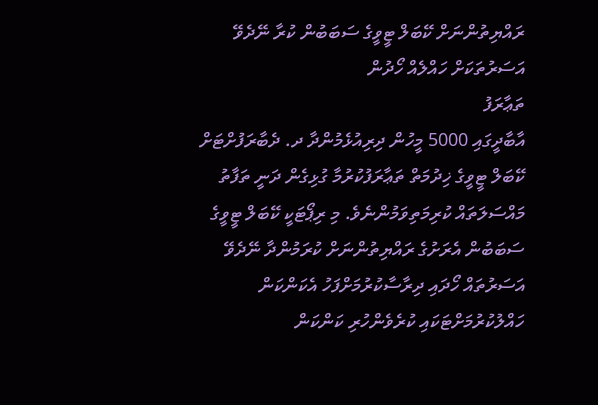ރައްޔިތުންނަށް ކޭބަލް ޓީވީގެ ސަބަބުން ކުރާ ނޭދެވޭ އަސަރުތަކަށް ހައްލެއް ހޯދުން
ތަޢާރަފު
އާބާދީގައި 5000 މީހުން ދިރިއުޅެމުންދާ ދ. ދެބާރަފުށްޓަށް ކޭބަލް ޓީވީގެ ޚިދުމަތް ތަޢާރަފުކުރުމާ ގުޅިގެން ދަނީ ތަފާތު މައްސަލަތައް ކުރިމަތިވަމުންނެވެ. މި ރިޕޯޓަކީ ކޭބަލް ޓީވީގެ ސަބަބުން އެރަށުގެ ރައްޔިތުންނަށް ކުރަމުންދާ ނޭދެވޭ އަސަރުތައް ހޯދައި ދިރާސާކުރުމަށްފަހު އެކަންކަން ހައްލުކުރުމަށްޓަކައި ކުރެވެންހުރި ކަންކަން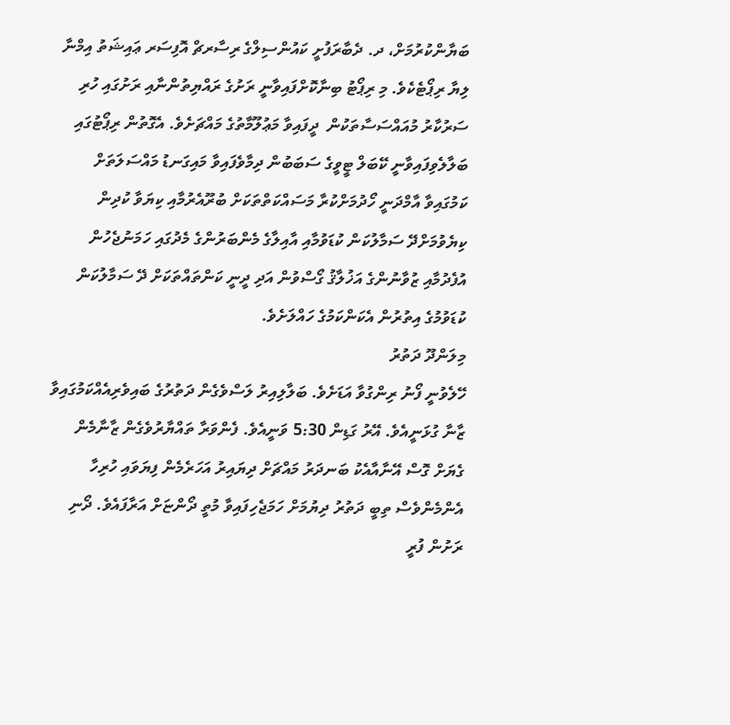ބަޔާންކުރުމަށް، ދ. ދެބާރަފުށީ ކައުންސިލްގެ ރިސާރޗް އޮފިސަރ ޢައިޝަތު އިމްނާ ލިޔާ ރިޕޯޓެކެވެ. މި ރިޕޯޓު ބިނާކޮށްފައިވާނީ ރަށުގެ ރައްޔިތުންނާއި ރަށުގައި ހުރި ސަރުކާރު މުއައްސަސާތަކުން  ދީފައިވާ މަޢުލޫމާތުގެ މައްޗަށެވެ. އެގޮތުން ރިޕޯޓުގައި ބަލާލެވިފައިވާނީ ކޭބަލް ޓީވީގެ ސަބަބުން ދިމާވެފައިވާ މައިގަނޑު މައްސަލަތަށް ކަމުގައިވާ އާމްދަނީ ހޯދުމަށްކުރާ މަސައްކަތްތަކަށް ބުރޫއެރުމާއި ކިޔަވާ ކުދިން ކިޔެވުމަށްދޭ ސަމާލުކަން ކުޑަވުމާއި އާއިލާގެ މެންބަރުންގެ މެދުގައި ހަމަނުޖެހުން އުފެދުމާއި ޒުވާނުންގެ އަޚުލާޤު ގޯސްވުން އަދި ދީނީ ކަންތައްތަކަށް ދޭ ސަމާލުކަން ކުޑަވުމުގެ އިތުރުން އެކަންކަމުގެ ހައްލަށެވެ.
މިލަންދޫ ދަތުރު
ހޭލެވުނީ ފޯނު ރިންގުވާ އަޑަށެވެ. ބަލާލިއިރު ލަސްވެގެން ދަތުރުގެ ބައިވެރިއެއްކަމުގައިވާ ޒާނާ ގުޅަނީއެވެ. އޭރު ގަޑިން 5:30 ވަނީއެވެ. ފެންވަރާ ތައްޔާރުވެގެން ޒާނާމެން ގެޔަށް ގޮސް އޭނާއާއެކު ބަނދަރު މައްޗަށް ދިޔައިރު އަހަރެމެން ފިޔަވައި ހުރިހާ އެންމެންވެސް ތިބީ ދަތުރު ދިޔުމަށް ހަމަޖެހިފައިވާ މުތީ ދޯންޏަށް އަރާފައެވެ. ދޯނި ރަށުން ފުރީ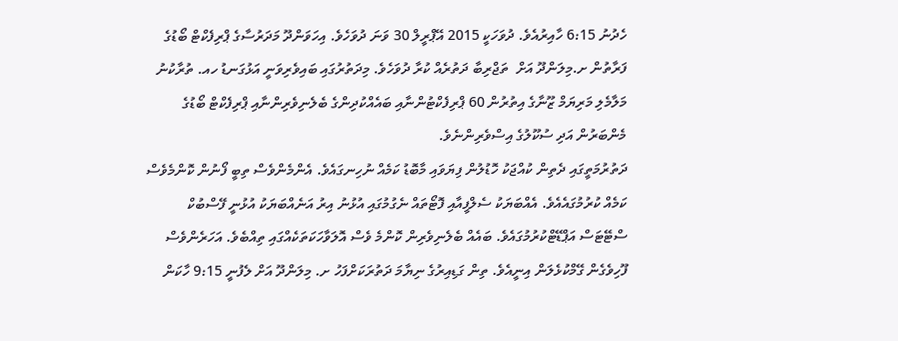ހެދުނު 6:15 ހާއިރުއެވެ. ދުވަހަކީ 2015 އޭޕްރީލް 30 ވަނަ ދުވަހެވެ. އިހަވަންދޫ މަދަރުސާގެ ޕްރިފެކްޓް ބޯޑުގެ ފަރާތުން ށ.މިލަންދޫ އަށް  ތަޖްރިބާ ދަތުރެއް ކުރާ ދުވަހެވެ. މިދަތުރުގައި ބައިވެރިވަނީ އަޅުގަނޑު ހއ. ތުރާކުނު މަލާމެލި މަރިޔަމް ޒޫނާގެ އިތުރުން 60 ޕްރިފެކްޓުންނާއި ބައެއްކުދިންގެ ބެލެނިވެރިންނާއި ޕްރިފެކްޓް ބޯޑުގެ މެންބަރުން އަދި ސުކޫލުގެ އިސްވެރިންނެވެ.
ދަތުރުމަތީގައި ދެތިން ކުއްޖަކު ހޮޑުލުން ފިޔަވައި މާބޮޑު ކަމެއް ނުހިނގައެވެ. އެންމެންވެސް ތިބީ ފޯނުން ކޮންމެވެސް ކަމެއް ކުރުމުގައެއެވެ. އެއްބަޔަކު ސެލްފީއާއި ފޮޓޯތައް ނެގުމުގައި އުޅުނު އިރު އަނެއްބަޔަކު އުޅުނީ ފޭސްބުކް ސްޓޭޓަސް އަޕްޑޭޓްކުރުމުގައެވެ. ބައެއް ބެލެނިވެރިން ކޮންމެ ވެސް އޮލަވާހަކަތަކެއްގައި ތިއްބެވެ. އަހަރެންވެސް ފޫހިވެގެން ގޭމްކުޅެލަން އިނީއެވެ. ތިން ގަޑިއިރުގެ ނިޔާމަ ދަތުރަކަށްފަހު ށ. މިލަންދޫ އަށް ލެފުނީ 9:15 ހާކަން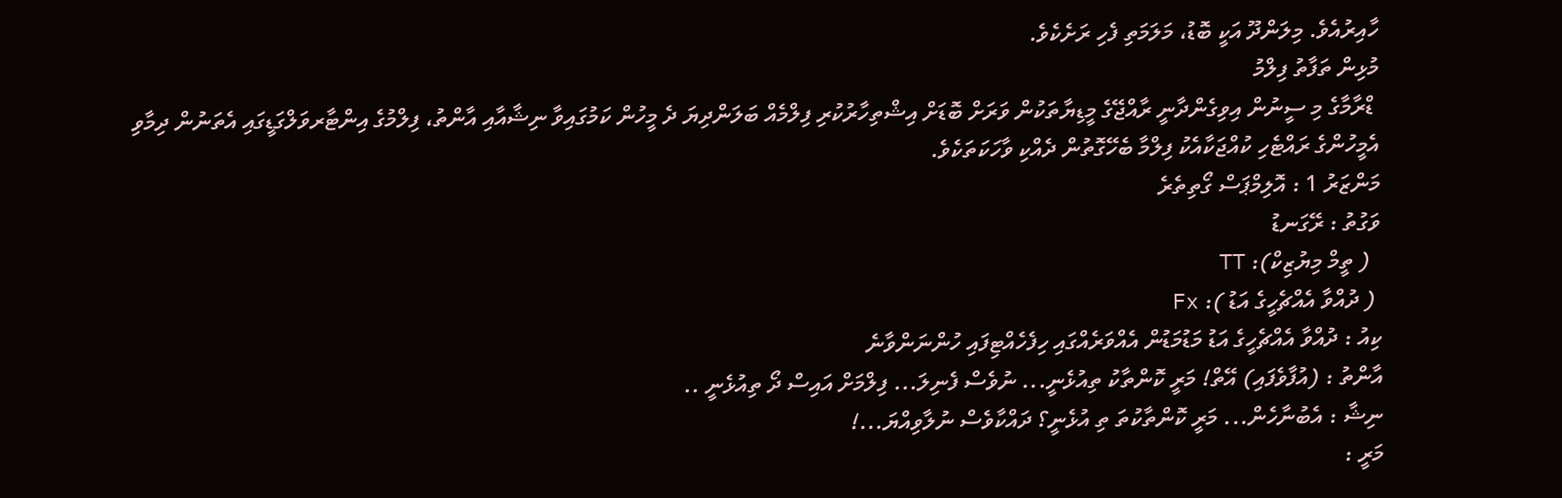ހާއިރުއެވެ. މިލަންދޫ އަކީ ބޮޑު، މަލަމަތި ފެހި ރަށެކެވެ.
މުޅިން ތަފާތު ފިލްމު
 ޑްރާމާގެ މި ސީނުން އިވިގެންދާނީ ރާއްޖޭގެ މީޑިޔާތަކުން ވަރަށް ބޮޑަށް އިޝްތިހާރުކުރި ފިލްމެއް ބަލަންދިޔަ ދެ މީހުން ކަމުގައިވާ ނިޝާއާއި އާންތު، ފިލްމުގެ އިންޓާރވަލްގަޑީގައި އެތަނުން ދިމާވި އެމީހުންގެ ރައްޓެހި ކުއްޖަކާއެކު ފިލްމާ ބެހޭގޮތުން ދެއްކި ވާހަކަތަކެވެ.
މަންޒަރު 1 : އޮލިމްޕަސް ގޯތިތެރެ
ވަގުތު : ރޭގަނޑު
  ( ތީމް މިޔުޒިކް): TT
 ( ދުއްވާ އެއްޗެހީގެ އަޑު ): Fx
ކިއު : ދުއްވާ އެއްޗެހީގެ އަޑު މަޑުމަޑުން އެއްވަރެއްގައި ހިފެހެއްޓިފައި ހުންނަންވާނެ
އާންތު : (އުފާވެފައި) އޭތް! މަރީ ކޮންތާކު ތިއުޅެނީ... ނުވެސް ފެނިލަ... ފިލްމަށް އައިސް ދޯ ތިއުޅެނީ ..
ނިޝާ : އެބުނާހެން... މަރީ ކޮންތާކުތަ ތި އުޅެނީ؟ ދައްކާވެސް ނުލާވިއްޔަ...!
މަރީ :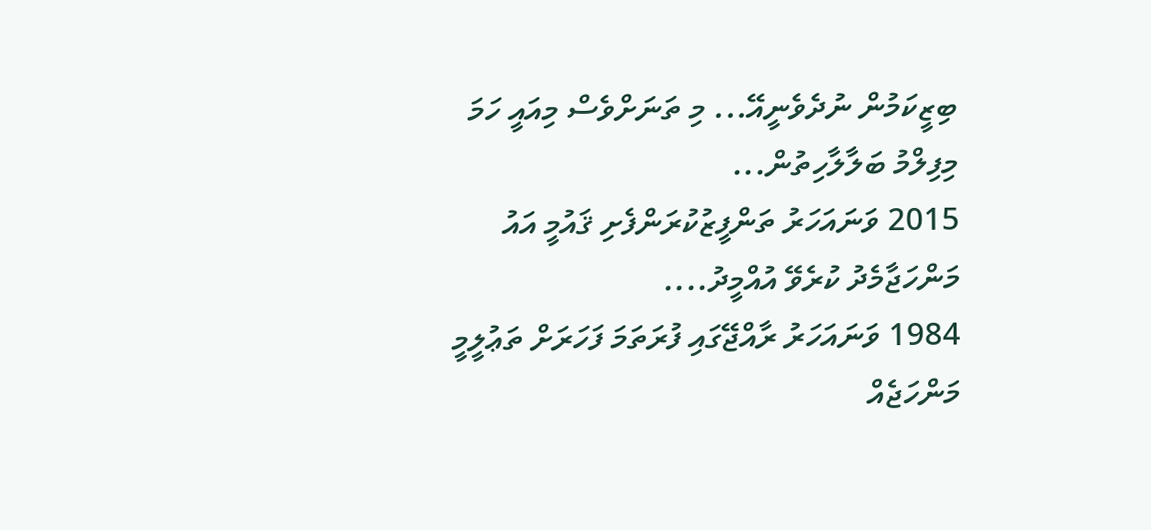ބިޒީކަމުން ނުދެވެނީއޭ... މި ތަނަށްވެސް މިއައީ ހަމަ މިފިލްމު ބަލާލާހިތުން...
2015 ވަނައަހަރު ތަންފީޒުކުރަންފެށި ޤައުމީ އައު މަންހަޖާމެދު ކުރެވޭ އުއްމީދު....
1984 ވަނައަހަރު ރާއްޖޭގައި ފުރަތަމަ ފަހަރަށް ތަޢުލީމީ މަންހަޖެއް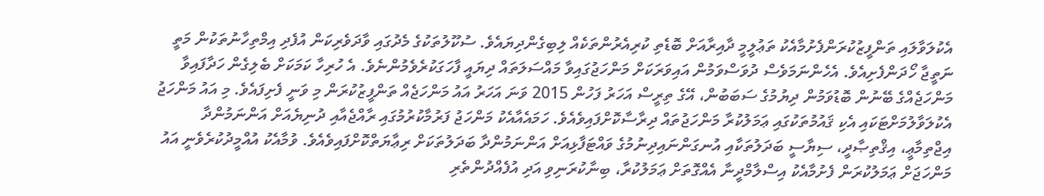އެކުލަވާލައި ތަންފީޒުކުރަންފެށުމާއެކު ތަޢުލީމީ ދާއިރާއަށް ބޮޑެތި ކުރިއެރުންތަކެއް ލިބިގެންދިޔައެވެ. ސުކޫލުތަކުގެ މެދުގައި ވާދަވެރިކަން އުފެދި އިމްތިހާނުތަކުން މަތީ ނަތީޖާ ހޯދަންފެށިއެވެ. އެހެންނަމަވެސް ދުވަސްވަމުން އައިވަރަކަށް މަންހަޖުގައިވާ މައްސަލަތައް ދިޔައީ ފާހަގަކުރެވެމުންނެވެ. އެ ހުރިހާ ކަމަކަށް ބެލިގެން ހަދާފައިވާ މަންހަޖެއްގެ ބޭނުން ބޮޑުވަމުން ދިޔުމުގެ ސަބަބުން، އޭގެ ތިރީސް އަހަރު ފަހުން 2015 ވަނަ އަހަރު އައު މަންހަޖެއް ތަންފީޒުކުރަން މި ވަނީ ފެށިފައެވެ. މި އައު މަންހަޖު އެކުލަވާލުމަށްޓަކައި އެކި ޤައުމުތަކުގައި ޢަމަލުކުރާ މަންހަޖުތައް ދިރާސާކޮށްފައިވެއެވެ. ހަމައެއާއެކު މަންހަޖު ފަރުމާކުރުމުގައި ރާއްޖެއާއި ދުނިޔެއަށް އަންނަމުންދާ އިޖްތިމާޢީ، އިޤްތިޞާދީ، ސިޔާސީ ބަދަލުތަކާއި އުނގަންނައިދިނުމުގެ ވައްޓަފާޅިއަށް އަންނަމުންދާ ބަދަލުތަކަށް ރިޢާޔަތްކޮށްފައިވެއެވެ. ވުމާއެކު އުއްމީދުކުރެވެނީ އައު މަންހަޖަށް ޢަމަލުކުރަން ފެށުމާއެކު އިސްލާމްދީނާ އެއްގޮތަށް ޢަމަލުކުރާ، ބިނާކުރަނިވި އަދި އުފެއްދުންތެރި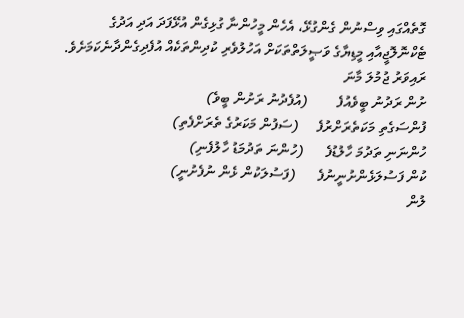ގޮތެއްގައި ވިސްނުން ގެންގުޅޭ، އެހެން މީހުންނާ ގުޅިގެން އުޅޭފަދަ އަދި އަދުގެ ޓެކްނޮލޮޖީއާއި މީޑިޔާގެ ވަޞީލަތްތަކަށް އަހުލުވެރި ކުދިންތަކެއް އުފެދިގެންދާނެކަމަށެވެ.
ރައިވަރު ޖުމުލަ މާނަ
ށުން ރަދުނު ބީވެއުފެ        (އުފެދުނު ރަށުން ބީވެ)
ފުންސަގެތި މަކަތެރަށްރުފެ     (ސަފުން މަކަރުގެ ތެރަށްފެތި)
ހުންނަނި ތަދުމަ ހާލުޑުފެ      (ހުންނަ ތަދުމަޑު ހާލުފެނި)
ކުން ފަސުލަޅެންށުނީނުފެ      (ފަސުލަކުން ޅެން ނުފެށުނީ)
ލުން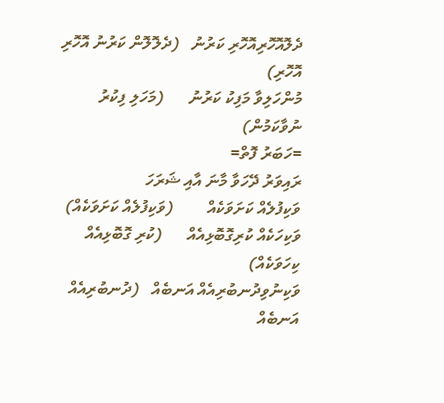ދެލޮއޮހޮރިއޮހޮރި ކަރުނު   (ދެލޮލޮން ކަރުނު އޮހޮރި އޮހޮރި)
މުންހަލިވާ މަފިކު ކަރުނު      (މަހަލި ފިކުރު ނުވާކަމުން)
=ހަބަރު ފޮތް=
ރައިވަރު ދޭހަވާ މާނަ އާއި ޝަރަހަ
ވަކިފުލެއް ކަށަވަކެއް        (ވަކިފުލެއް ކަށަވަކެއް)
ވަކިހަކެއް ކުރިގޮބޮޅިއެއް      (ކުރި ގޮބޮޅިއެއް ކިހަވަކެއް)
ވަކިނުވިދުނބުރިއެއް އަނބެއް   (ދުނބުރިއެއް އަނބެއް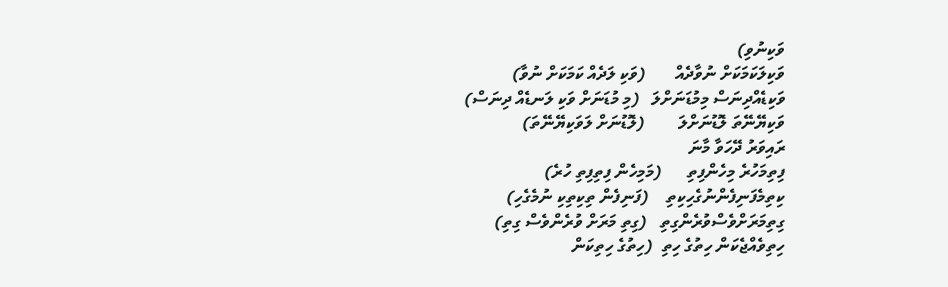ވަކިނުވި)
ވަކިލަކަމަކަށް ނުވާދެއް       (ވަކި ލަދެއް ކަމަކަށް ނުވާ)
ވަކިޑެއްދިނަސް މިމުޑަނަށްލަ   (މި މުޑަނަށް ވަކި ލަނޑެއް ދިނަސް)
ވަކިޔޭނޭތަ ލޮޑުނަށްލަ        (ލޮޑުނަށް ލަވަކިޔޭނޭތަ)
ރައިވަރު ދޭހަވާ މާނަ
ފިތިމަހުރެ މިހެންފިތި      (މަމިހެން ފިތިފިތި ހުރެ)
ކިތިމެފަނިފެންނުގެހިކިތި    (ފަނިފެން ތިކިތިކި ނުމެގެހި)
ގިތިމަރަށްވެސްވުރެންގިތި   (ގިތި މަރަށް ވުރެންވެސް ގިތި)
ހިތިވެއްޖެކަން ހިތުގެ ހިތި  (ހިތުގެ ހިތިކަން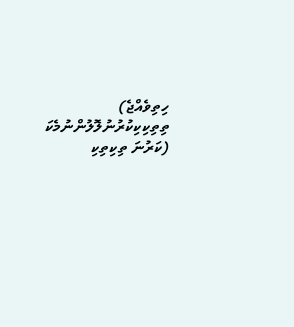ހިތިވެއްޖެ)
ތިތިކިކިކުރުނުލޮލުންނުމެކަ  (ކަރުނަ ތިކިތިކި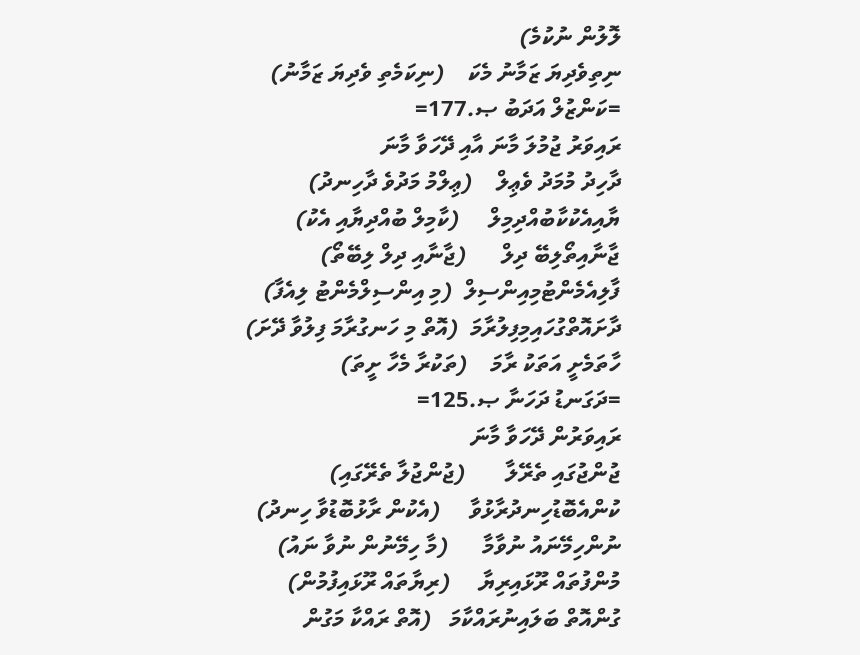ލޮލުން ނުކުމެ)
ނިތިވެދިޔަ ޒަމާނު މެކަ    (ނިކަމެތި ވެދިޔަ ޒަމާނު)
=ކަންޒުލް އަދަބު ޞ.177=
ރައިވަރު ޖުމުލަ މާނަ އާއި ދޭހަވާ މާނަ
ދާހިދު މުމަދު ވެޢިލް    (ޢިލްމު މަދުވެ ދާހިނދު)
ޔާއިއެކުކާބުއްދިމިލް     (ކާމިލް ބުއްދިޔާއި އެކު)
ޖާނާއިތޯލިބޭ ދިލް      (ޖާނާއި ދިލް ލިބޭތޯ)
ފާލިއެމެންޓުމިއިންސިލް  (މި އިންސިލްމެންޓު ލިއެފާ)
ދާށައޮތްގުހައިމިފިލުރާމަ  (އޮތް މި ހަނގުރާމަ ފިލުވާ ދޭށަ)
ހާތަމެށީ އަތަކު ރާމަ    (ތަކުރާ މެހާ ށީތަ)
=ދަގަނޑު ދަހަނާ ޞ.125=
ރައިވަރުން ދޭހަވާ މާނަ
ޖުންޖުގައި ތެރޭލާ       (ޖުންޖުލާ ތެރޭގައި)
ކުންއެބޮޑުހިނދުރާޅުވާ     (އެކުން ރާޅުބޮޑުވާ ހިނދު)
ނުންހިމޭނައު ނުވާމާ      (މާ ހިމޭނުން ނުވާ ނައު)
މުންފުތައް ރޫޅައިރިޔާ     (ރިޔާތައް ރޫޅައިފުމުން)
ގުންއޮތް ބަލައިނުރައްކާމަ   (އޮތް ރައްކާ މަގުން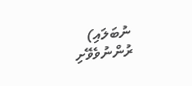ނުބަލައި)
ރުންނުވެވޭށި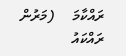ރައްކާމަ     (މަރުން ރައްކައު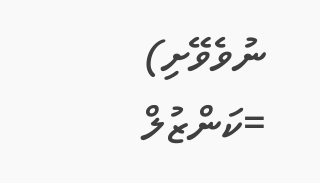ނުވެވޭށި)
=ކަންޒުލް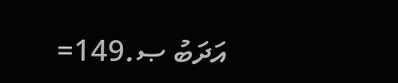އަދަބު ޞ.149=